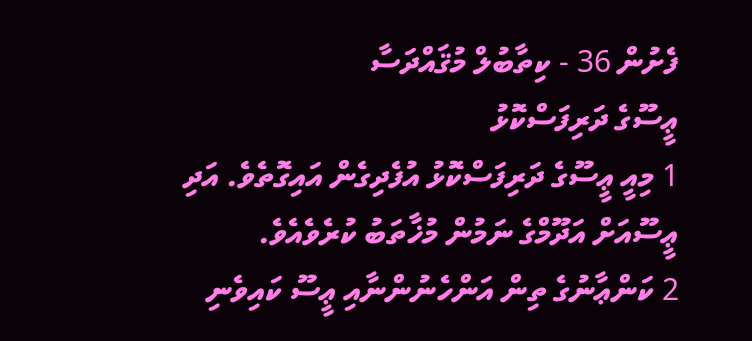ފެށުން 36 - ކިތާބުލް މުޤައްދަސާ
ޢީސޫގެ ދަރިފަސްކޮޅު
1 މިއީ ޢީސޫގެ ދަރިފަސްކޮޅު އުފެދިގެން އައިގޮތެވެ. އަދި ޢީސޫއަށް އަދޫމްގެ ނަމުން މުޚާތަބު ކުރެވެއެވެ.
2 ކަންޢާނުގެ ތިން އަންހެނުންނާއި ޢީސޫ ކައިވެނި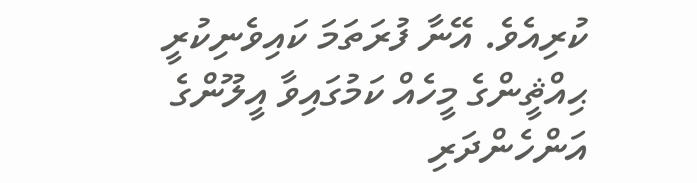ކުރިއެވެ. އޭނާ ފުރަތަމަ ކައިވެނިކުރީ ޙިއްޘީންގެ މީހެއް ކަމުގައިވާ އީލޫންގެ އަންހެންދަރި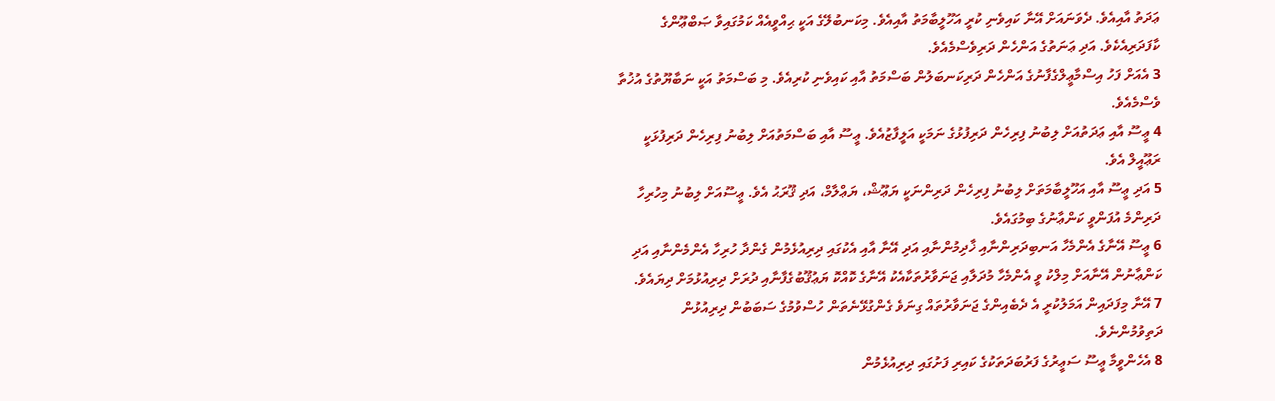ޢަދަތު އާއިއެވެ. ދެވަނައަށް އޭނާ ކައިވެނި ކުރީ އަހޫލީބާމަތު އާއިއެވެ. މިކަނބުލޭގެ އަކީ ޙިއްވީއެއް ކަމުގައިވާ ޞަބްޢޫންގެ ކާފަދަރިއެކެވެ. އަދި ޢަނަތުގެ އަންހެން ދަރިވެސްމެއެވެ.
3 އެއަށް ފަހު އިސްމާޢީލްގެފާނުގެ އަންހެން ދަރިކަނބަލުން ބަސްމަތު އާއި ކައިވެނި ކުރިއެވެ. މި ބަސްމަތު އަކީ ނަބާޔޫތުގެ އުޚުތާ ވެސްމެއެވެ.
4 ޢީސޫ އާއި ޢަދަތުއަށް ލިބުނު ފިރިހެން ދަރިފުޅުގެ ނަމަކީ އަލީފާޒުއެވެ. ޢީސޫ އާއި ބަސްމަތުއަށް ލިބުނު ފިރިހެން ދަރިފުޅަކީ ރަޢޫއީލް އެވެ.
5 އަދި ޢީސޫ އާއި އަހޫލީބާމަތަށް ލިބުނު ފިރިހެން ދަރިންނަކީ ޔަޢޫޝް، ޔަޢްލާމް، އަދި ޤޫރަޙު އެވެ. ޢީސޫއަށް ލިބުނު މިހުރިހާ ދަރިންމެ އުފަންވީ ކަންޢާނުގެ ބިމުގައެވެ.
6 ޢީސޫ އޭނާގެ އެންމެހާ އަނބިދަރިންނާއި ޚާދިމުންނާއި އަދި އޭނާ އާއި އެކުގައި ދިރިއުޅެމުން ގެންދާ ހުރިހާ އެންމެންނާއި އަދި ކަންޢާނުން އޭނާއަށް މިލްކު ވީ އެންމެހާ މުދަލާއި ޖަނަވާރުތަކާއެކު އޭނާގެ ކޮއްކޮ ޔަޢުޤޫބުގެފާނާއި ދުރަށް ދިރިއުޅުމަށް ދިޔައެވެ.
7 އޭނާ މިފަދައިން އަމަލުކުރީ އެ ދެބެއިންގެ ޖަނަވާރުތައް ގިނަވެ ގެންގުޅޭނެތަން ހުސްވުމުގެ ސަބަބުން ދިރިއުޅުން ދަތިވުމުންނެވެ.
8 އެހެންވީމާ ޢީސޫ ސަޢީރުގެ ފަރުބަދަތަކުގެ ކައިރި ފަށުގައި ދިރިއުޅެމުން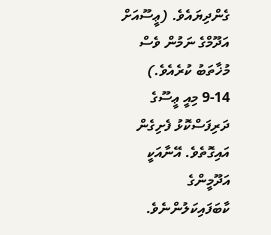ގެންދިޔައެވެ. (ޢީސޫއަށް އަދޫމްގެ ނަމުން ވެސް މުޚާތަބު ކުރެއެވެ.)
9-14 މިއީ ޢީސޫގެ ދަރިފަސްކޮޅު ފެށިގެން އައިގޮތެވެ. އޭނާއަކީ އަދޫމީންގެ ކާބަފައިކަލުންނެވެ.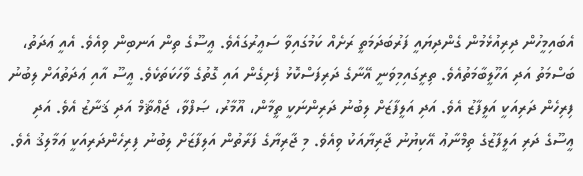އެބައިމީހުން ދިރިއުޅެމުން ގެންދިޔައީ ފަރުބަދަމަތީ ރަށެއް ކަމުގައިވާ ސަޢީރުގައެވެ. ޢީސޫގެ ތިން އަނބިން ވިއެވެ. އެއީ ޢަދަތު، ބަސްމަތު އަދި އަހޫލީބާމަތުއެވެ. ތިރީގައިމިވަނީ އޭނާގެ ދަރިފަސްކޮޅު ފެށިގެން އައި ގޮތުގެ ވާހަކަތަކެވެ. ޢީސޫ އާއި ޢަދަތުއަށް ލިބުނު ފިރިހެން ދަރިއަކީ އަލީފާޒު އެވެ. އަދި އަލީފާޒަށް ލިބުނު ދަރިންނަކީ ތީމާން، އޫމާރު، ޞަފްވާ، ޖަޢްޘާމް އަދި ޤަނާޒު އެވެ. އަދި ޢީސޫގެ ދަރި އަލީފާޒުގެ ތިމްނާޢު އޭކިޔުނު ޖާރިޔާއަކު ވިއެވެ. މި ޖާރިޔާގެ ފަރާތުން އަލިފާޒަށް ލިބުނު ފިރިހެންދަރިއަކީ ޢަމާލިޤު އެވެ.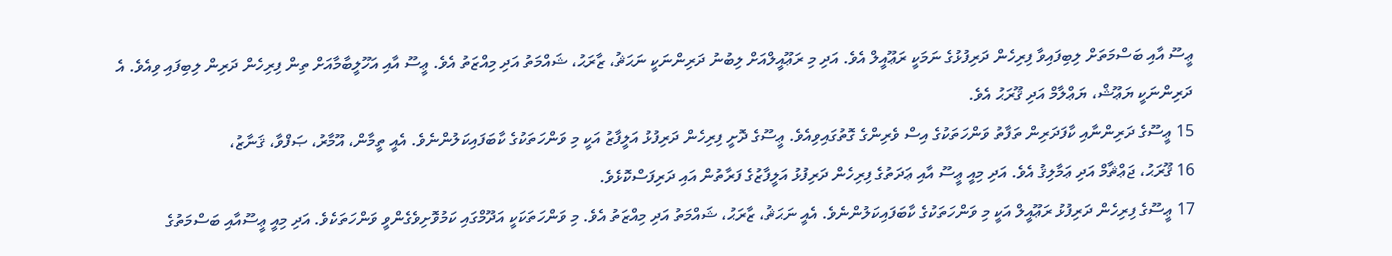ޢީސޫ އާއި ބަސްމަތަށް ލިބިފައިވާ ފިރިހެން ދަރިފުޅުގެ ނަމަކީ ރަޢޫއީލް އެވެ. އަދި މި ރަޢޫއީލްއަށް ލިބުނު ދަރިންނަކީ ނަޙަޘު، ޒާރަޙު، ޝައްމަތު އަދި މިއްޒަތު އެވެ. ޢީސޫ އާއި އަހޫލީބާމާއަށް ތިން ފިރިހެން ދަރިން ލިބިފައި ވިއެވެ. އެ ދަރިންނަކީ ޔަޢޫޝް، ޔަޢްލާމް އަދި ޤޫރަޙު އެވެ.
15 ޢީސޫގެ ދަރިންނާއި ކާފަދަރިން ތަފާތު ވަންހަތަކުގެ އިސް ވެރިންގެ ގޮތުގައިވިއެވެ. ޢީސޫގެ ދޮށީ ފިރިހެން ދަރިފުޅު އަލީފާޒު އަކީ މި ވަންހަތަކުގެ ކާބަފައިކަލުންނެވެ. އެއީ ތީމާން، އޫމާރު، ޞަފްވާ، ޤަނާޒު،
16 ޤޫރަޙު، ޖަޢްޘާމް އަދި ޢަމާލިޤު އެވެ. އަދި މިއީ ޢީސޫ އާއި ޢަދަތުގެ ފިރިހެން ދަރިފުޅު އަލީފާޒުގެ ފަރާތުން އައި ދަރިފަސްކޮޅެވެ.
17 ޢީސޫގެ ފިރިހެން ދަރިފުޅު ރަޢޫއީލް އަކީ މި ވަންހަތަކުގެ ކާބަފައިކަލުންނެވެ. އެއީ ނަޙަޘު، ޒާރަޙު، ޝައްމަތު އަދި މިއްޒަތު އެވެ. މި ވަންހަތަކަކީ އަދޫމްގައި ކަމުވޮށިވެގެންވީ ވަންހަތަކެވެ. އަދި މިއީ ޢީސޫއާއި ބަސްމަތުގެ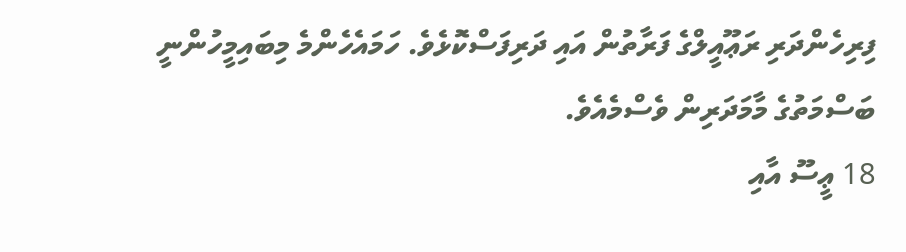ފިރިހެންދަރި ރަޢޫއީލްގެ ފަރާތުން އައި ދަރިފަސްކޮޅެވެ. ހަމައެހެންމެ މިބައިމީހުންނީ ބަސްމަތުގެ މާމަދަރިން ވެސްމެއެވެ.
18 ޢީސޫ އާއި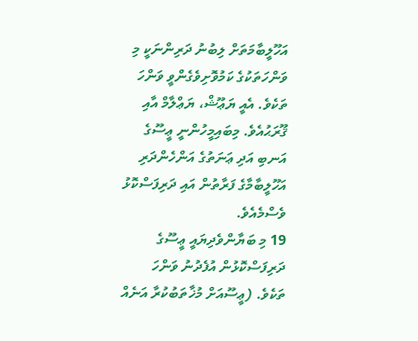އަހޫލީބާމަތަށް ލިބުނު ދަރިންނަކީ މި ވަންހަތަކުގެ ކަމުވޮށިވެގެންވީ ވަންހަ ތަކެވެ. އެއީ ޔަޢޫޝް، ޔަޢްލާމް އާއި ޤޫރަޙުއެވެ. މިބައިމީހުންނީ ޢީސޫގެ އަނބި އަދި ޢަނަތުގެ އަންހެންދަރި އަހޫލީބާމާގެ ފަރާތުން އައި ދަރިފަސްކޮޅު ވެސްމެއެވެ.
19 މި ބަޔާންވެދިޔައީ ޢީސޫގެ ދަރިފަސްކޮޅުން އުފެދުނު ވަންހަ ތަކެވެ. (ޢީސޫއަށް މުޚާތަބުކުރާ އަނެއް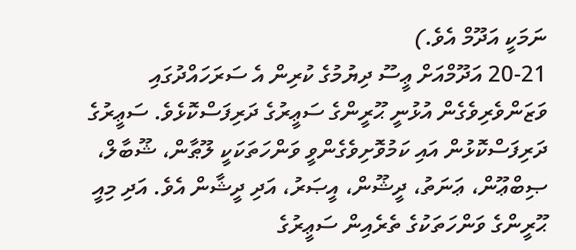ނަމަކީ އަދޫމް އެވެ.)
20-21 އަދޫމްއަށް ޢީސޫ ދިޔުމުގެ ކުރިން އެ ސަރަހައްދުގައި ވަޒަންވެރިވެގެން އުޅުނީ ޙޫރީންގެ ސަޢީރުގެ ދަރިފަސްކޮޅެވެ. ސަޢީރުގެ ދަރިފަސްކޮޅުން އައި ކަމުވޮށިވެގެންވީ ވަންހަތަކަކީ ލޫޠާން، ޝޫބާލް، ޞިބްޢޫން، ޢަނަތު، ދީޝޫން، އީޞަރު، އަދި ދީޝާން އެވެ. އަދި މިއީ ޙޫރީންގެ ވަންހަތަކުގެ ތެރެއިން ސަޢީރުގެ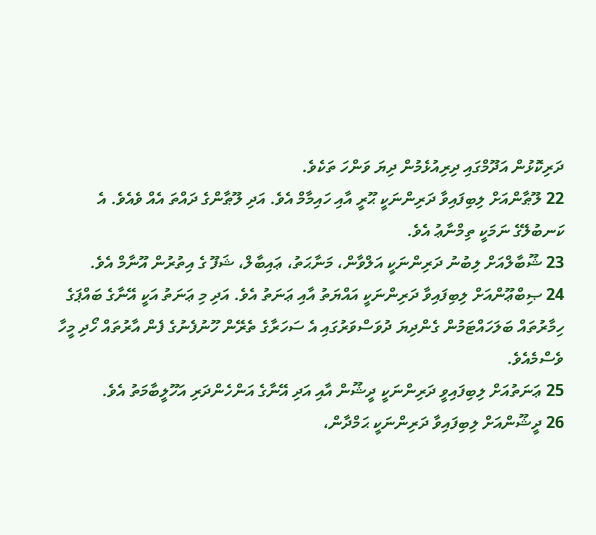ދަރިކޮޅުން އަދޫމްގައި ދިރިއުޅެމުން ދިޔަ ވަންހަ ތަކެވެ.
22 ލޫޠާންއަށް ލިބިފައިވާ ދަރިންނަކީ ޙޫރީ އާއި ހައިމާމް އެވެ. އަދި ލޫޠާންގެ ދައްތަ އެއް ވެއެވެ. އެ ކަނބުލޭގެ ނަމަކީ ތިމްނާޢު އެވެ.
23 ޝޫބާލްއަށް ލިބުނު ދަރިންނަކީ އަލްވާން، މަނާޙަތު، ޢައިބާލް، ޝަފޫ ގެ އިތުރުން އޫނާމް އެވެ.
24 ޞިބްޢޫންއަށް ލިބިފައިވާ ދަރިންނަކީ އައްޔަތު އާއި ޢަނަތު އެވެ. އަދި މި ޢަނަތު އަކީ އޭނާގެ ބައްޕަގެ ހިމާރުތައް ބަލަހައްޓަމުން ގެންދިޔަ ދުވަސްވަރުގައި އެ ސަހަރާގެ ތެރޭން ހޫނުފެނުގެ ފެން އާރުތައް ހޯދި މީހާ ވެސްމެއެވެ.
25 ޢަނަތުއަށް ލިބިފައިވީ ދަރިންނަކީ ދީޝޫން އާއި އަދި އޭނާގެ އަންހެންދަރި އަހޫލީބާމަތު އެވެ.
26 ދީޝޫންއަށް ލިބިފައިވާ ދަރިންނަކީ ޙަމްދާން،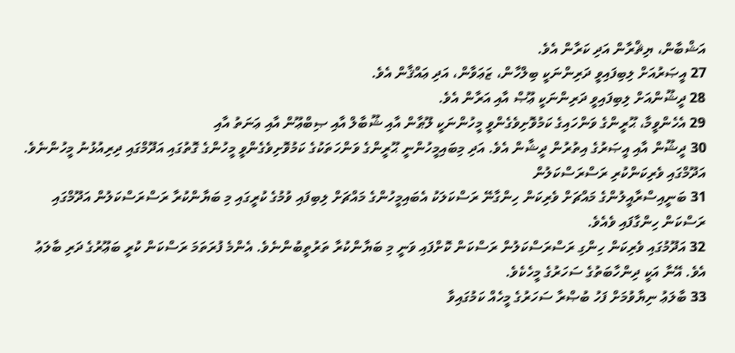އަޝްބާން، ޔިޘްރާން އަދި ކަރާން އެވެ.
27 އީޞަރުއަށް ލިބިފައިވީ ދަރިންނަކީ ބިލްހާން، ޒަޢަވާން، އަދި ޢައްޤާން އެވެ.
28 ދީޝޫންއަށް ލިބިފައިވީ ދަރިންނަކީ ޢޫޞް އާއި އަރާން އެވެ.
29 އެހެންވީމާ، ޙޫރީންގެ ވަންހައިގެ ކަމުވޮށިވެގެންވީ މީހުންނަކީ ލޫޠާން އާއި ޝޫބާލް އާއި ޞިބްޢޫން އާއި ޢަނަތު އާއި
30 ދީޝޫން އާއި އީޞަރުގެ އިތުރުން ދީޝާން އެވެ. އަދި މިބައިމީހުންނީ ޙޫރީންގެ ވަންހަތަކުގެ ކަމުވޮށިވެގެންވީ މީހުންގެ ގޮތުގައި އަދޫމްގައި ދިރިއުޅުނު މީހުންނެވެ.
އަދޫމްގައި ވެރިކަންކުރި ރަސްރަސްކަލުން
31 ބަނީއިސްރާއީލުންގެ މައްޗަށް ވެރިކަން ހިންގާނޭ ރަސްކަލަކު އެބައިމީހުންގެ މައްޗަށް ލިބިފައި ވުމުގެ ކުރީގައި މި ބަޔާންކުރާ ރަސްރަސްކަލުން އަދޫމްގައި ރަސްކަން ހިންގާފައި ވެއެވެ.
32 އަދޫމުގައި ވެރިކަން ހިންގި ރަސްރަސްކަލުން ރަސްކަން ކޮށްފައި ވަނީ މި ބަޔާންކުރާ ތަރުތީބުންނެވެ. އެންމެ ފުރަތަމަ ރަސްކަން ކުރީ ބަޢޫރުގެ ދަރި ބާލަޢު އެވެ. އޭނާ އަކީ ދިންހާބަތުގެ ސަހަރުގެ މީހެކެވެ.
33 ބާލަޢު ނިޔާވުމަށް ފަހު ބުޞްރާ ސަހަރުގެ މީހެއް ކަމުގައިވާ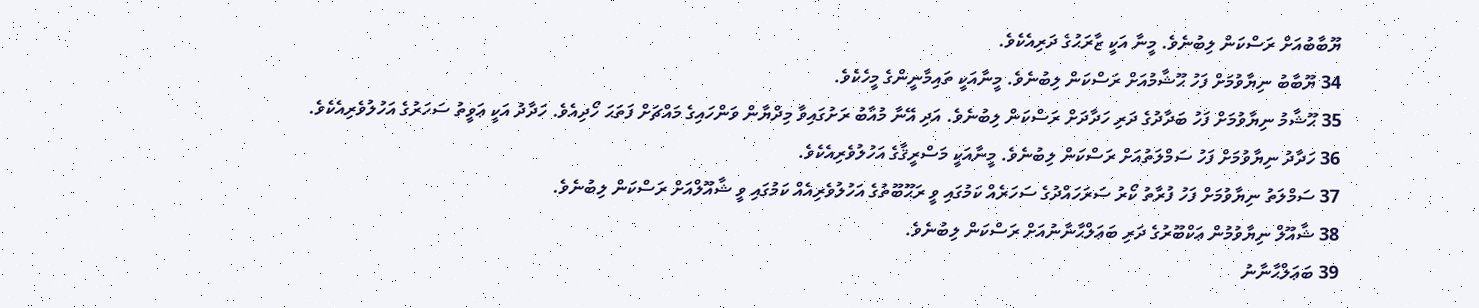ޔޫބާބުއަށް ރަސްކަން ލިބުނެވެ. މީނާ އަކީ ޒާރަޙުގެ ދަރިއެކެވެ.
34 ޔޫބާބު ނިޔާވުމަށް ފަހު ޙޫޝާމުއަށް ރަސްކަން ލިބުނެވެ. މީނާއަކީ ތައިމާނީންގެ މީހެކެވެ.
35 ޙޫޝާމު ނިޔާވުމަށް ފަހު ބަދާދުގެ ދަރި ހަދާދަށް ރަސްކަން ލިބުނެވެ. އަދި އޭނާ މުއާބު ރަށުގައިވާ މިދްޔާން ވަންހައިގެ މައްޗަށް ފަތަޙަ ހޯދިއެވެ. ހަދާދު އަކީ ޢަވީތު ސަހަރުގެ އަހުލުވެރިއެކެވެ.
36 ހަދާދު ނިޔާވުމަށް ފަހު ސަމްލަތުއަށް ރަސްކަން ލިބުނެވެ. މީނާއަކީ މަސްރީޤާގެ އަހުލުވެރިއެކެވެ.
37 ސަމްލަތު ނިޔާވުމަށް ފަހު ފުރާތު ކޯރު ސަރަހައްދުގެ ސަހަރެއް ކަމުގައި ވީ ރަޙޫބޫތުގެ އަހުލުވެރިއެއް ކަމުގައި ވީ ޝާއޫލްއަށް ރަސްކަން ލިބުނެވެ.
38 ޝާއޫލް ނިޔާވުމުން ޢަކްބޫރުގެ ދަރި ބަޢަލްޙާނާނުއަށް ރަސްކަން ލިބުނެވެ.
39 ބަޢަލްޙާނާނު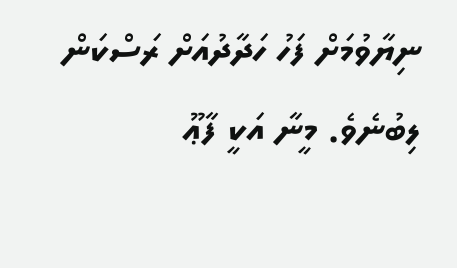ނިޔާވުމަށް ފަހު ހަދާދުއަށް ރަސްކަން ލިބުނެވެ. މީނާ އަކީ ފާޢޫ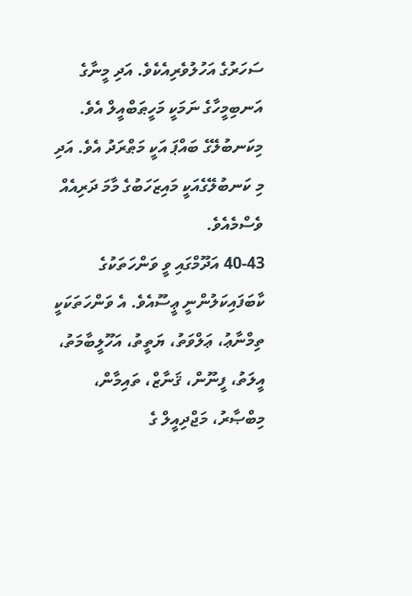ސަހަރުގެ އަހުލުވެރިއެކެވެ. އަދި މީނާގެ އަނބިމީހާގެ ނަމަކީ މަހީޠަބްއީލް އެވެ. މިކަނބުލޭގެ ބައްޕަ އަކީ މަޠްރަދު އެވެ. އަދި މި ކަނބުލޭގެއަކީ މައިޒަހަބުގެ މާމަ ދަރިއެއް ވެސްމެއެވެ.
40-43 އަދޫމްގައި ވީ ވަންހަތަކުގެ ކާބަފައިކަލުންނީ ޢީސޫއެވެ. އެ ވަންހަތަކަކީ ތިމްނާޢު، ޢަލްވަތު، ޔަތީތު، އަހޫލީބާމަތު، އީލަތު، ފީނޫން، ޤަނާޒް، ތައިމާން، މިބްޞާރު، މަޖްދިއީލް ގެ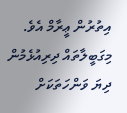އިތުރުން ޢީރާމް އެވެ. މިގަބީލާތައް ދިރިއުޅެމުން ދިޔަ ވަންހަތަކަށް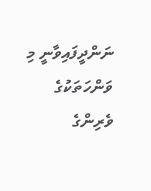ނަންދީފައިވާނީ މި ވަންހަތަކުގެ ވެރިންގެ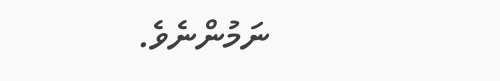ނަމުންނެވެ.